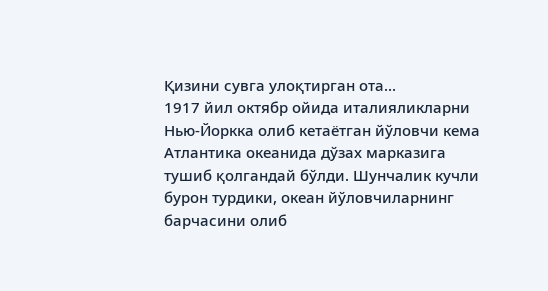Қизини сувга улоқтирган ота...
1917 йил октябр ойида италияликларни Нью-Йоркка олиб кетаётган йўловчи кема Атлантика океанида дўзах марказига тушиб қолгандай бўлди. Шунчалик кучли бурон турдики, океан йўловчиларнинг барчасини олиб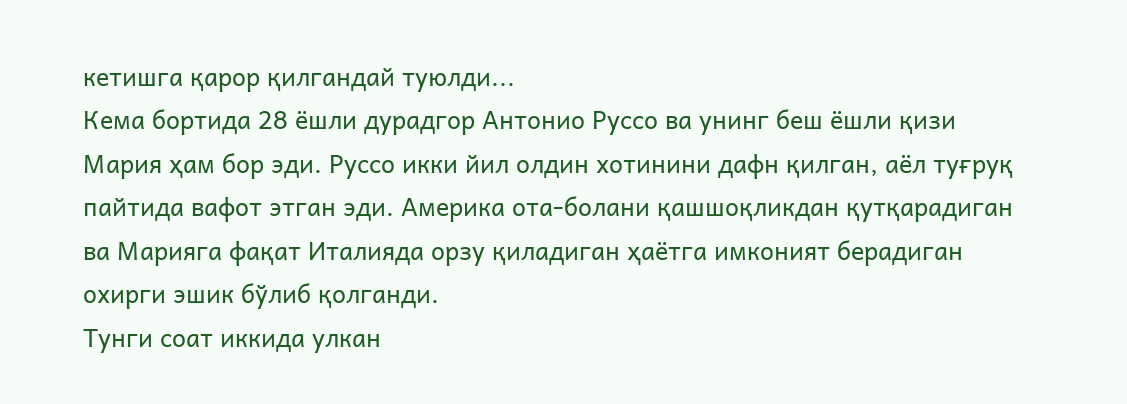кетишга қарор қилгандай туюлди...
Кема бортида 28 ёшли дурадгор Антонио Руссо ва унинг беш ёшли қизи Мария ҳам бор эди. Руссо икки йил олдин хотинини дафн қилган, аёл туғруқ пайтида вафот этган эди. Америка ота-болани қашшоқликдан қутқарадиган ва Марияга фақат Италияда орзу қиладиган ҳаётга имконият берадиган охирги эшик бўлиб қолганди.
Тунги соат иккида улкан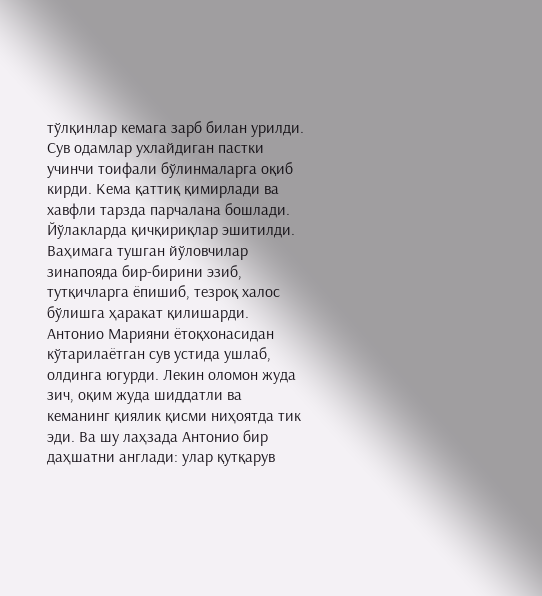тўлқинлар кемага зарб билан урилди. Сув одамлар ухлайдиган пастки учинчи тоифали бўлинмаларга оқиб кирди. Кема қаттиқ қимирлади ва хавфли тарзда парчалана бошлади. Йўлакларда қичқириқлар эшитилди. Ваҳимага тушган йўловчилар зинапояда бир-бирини эзиб, тутқичларга ёпишиб, тезроқ халос бўлишга ҳаракат қилишарди.
Антонио Марияни ётоқхонасидан кўтарилаётган сув устида ушлаб, олдинга югурди. Лекин оломон жуда зич, оқим жуда шиддатли ва кеманинг қиялик қисми ниҳоятда тик эди. Ва шу лаҳзада Антонио бир даҳшатни англади: улар қутқарув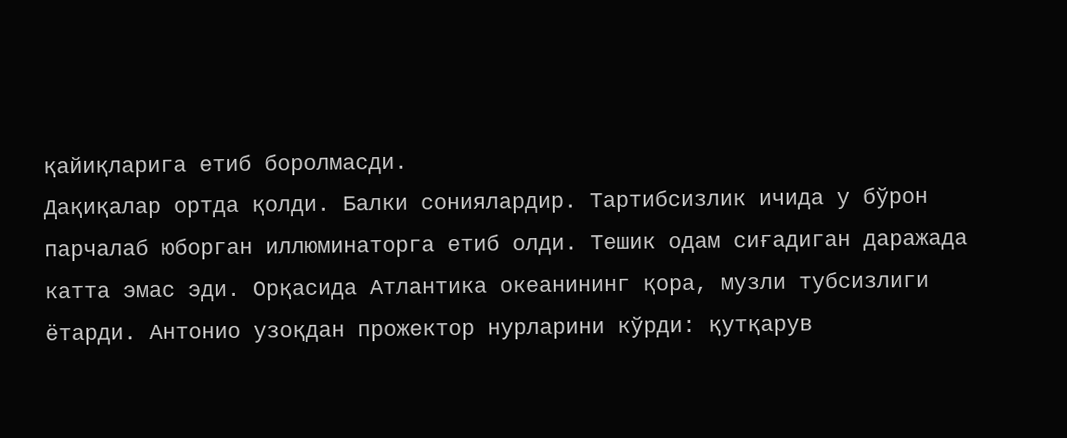қайиқларига етиб боролмасди.
Дақиқалар ортда қолди. Балки сониялардир. Тартибсизлик ичида у бўрон парчалаб юборган иллюминаторга етиб олди. Тешик одам сиғадиган даражада катта эмас эди. Орқасида Атлантика океанининг қора, музли тубсизлиги ётарди. Антонио узоқдан прожектор нурларини кўрди: қутқарув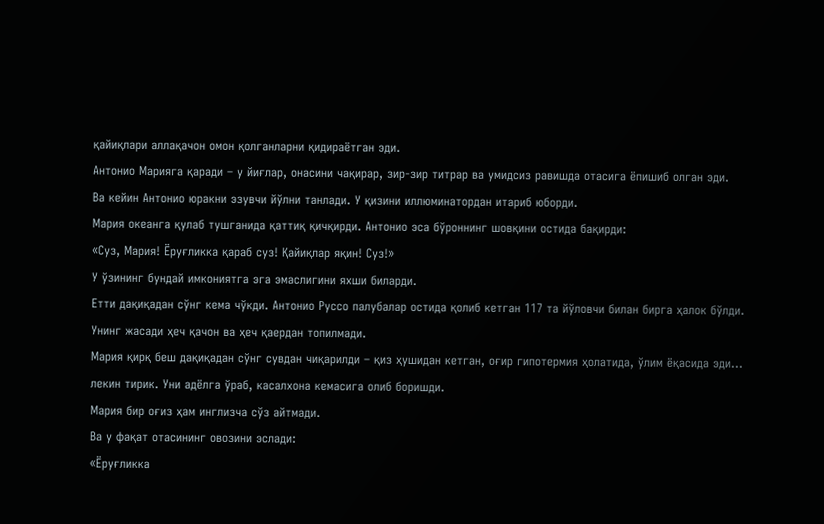қайиқлари аллақачон омон қолганларни қидираётган эди.
Антонио Марияга қаради – у йиғлар, онасини чақирар, зир-зир титрар ва умидсиз равишда отасига ёпишиб олган эди.
Ва кейин Антонио юракни эзувчи йўлни танлади. У қизини иллюминатордан итариб юборди.
Мария океанга қулаб тушганида қаттиқ қичқирди. Антонио эса бўроннинг шовқини остида бақирди:
«Суз, Мария! Ёруғликка қараб суз! Қайиқлар яқин! Суз!»
У ўзининг бундай имкониятга эга эмаслигини яхши биларди.
Етти дақиқадан сўнг кема чўкди. Антонио Руссо палубалар остида қолиб кетган 117 та йўловчи билан бирга ҳалок бўлди. Унинг жасади ҳеч қачон ва ҳеч қаердан топилмади.
Мария қирқ беш дақиқадан сўнг сувдан чиқарилди – қиз ҳушидан кетган, оғир гипотермия ҳолатида, ўлим ёқасида эди... лекин тирик. Уни адёлга ўраб, касалхона кемасига олиб боришди.
Мария бир оғиз ҳам инглизча сўз айтмади.
Ва у фақат отасининг овозини эслади:
«Ёруғликка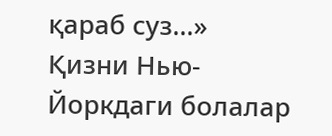қараб суз...»
Қизни Нью-Йоркдаги болалар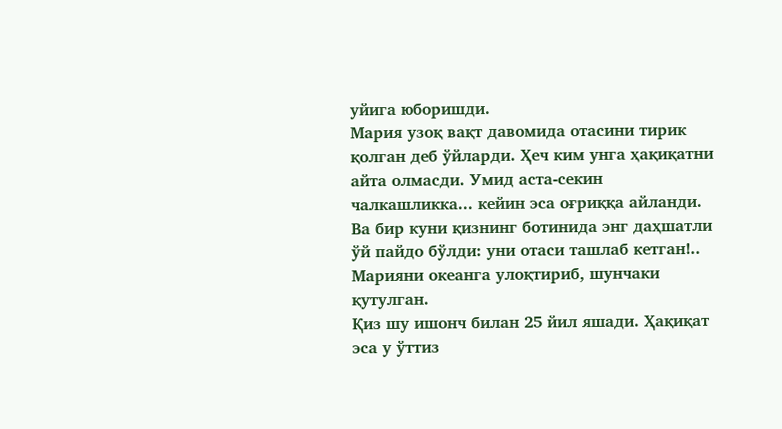уйига юборишди.
Мария узоқ вақт давомида отасини тирик қолган деб ўйларди. Ҳеч ким унга ҳақиқатни айта олмасди. Умид аста-секин чалкашликка... кейин эса оғриққа айланди. Ва бир куни қизнинг ботинида энг даҳшатли ўй пайдо бўлди: уни отаси ташлаб кетган!.. Марияни океанга улоқтириб, шунчаки қутулган.
Қиз шу ишонч билан 25 йил яшади. Ҳақиқат эса у ўттиз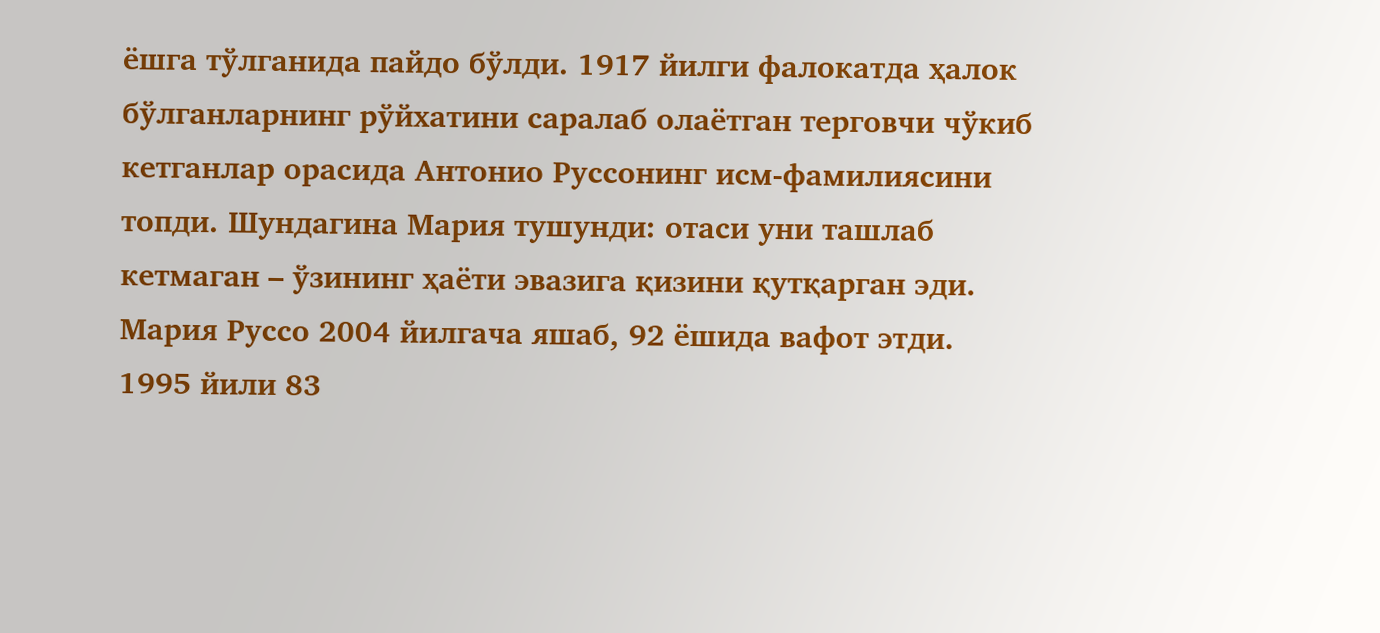ёшга тўлганида пайдо бўлди. 1917 йилги фалокатда ҳалок бўлганларнинг рўйхатини саралаб олаётган терговчи чўкиб кетганлар орасида Антонио Руссонинг исм-фамилиясини топди. Шундагина Мария тушунди: отаси уни ташлаб кетмаган – ўзининг ҳаёти эвазига қизини қутқарган эди.
Мария Руссо 2004 йилгача яшаб, 92 ёшида вафот этди.
1995 йили 83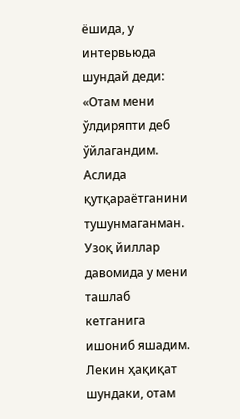ёшида, у интервьюда шундай деди:
«Отам мени ўлдиряпти деб ўйлагандим. Аслида қутқараётганини тушунмаганман. Узоқ йиллар давомида у мени ташлаб кетганига ишониб яшадим. Лекин ҳақиқат шундаки, отам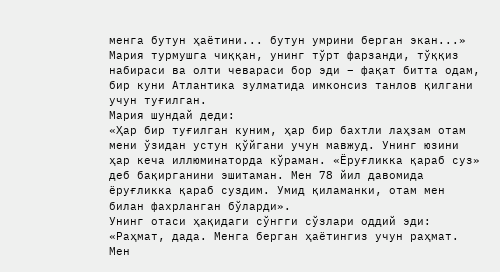менга бутун ҳаётини... бутун умрини берган экан...»
Мария турмушга чиққан, унинг тўрт фарзанди, тўққиз набираси ва олти чевараси бор эди – фақат битта одам, бир куни Атлантика зулматида имконсиз танлов қилгани учун туғилган.
Мария шундай деди:
«Ҳар бир туғилган куним, ҳар бир бахтли лаҳзам отам мени ўзидан устун қўйгани учун мавжуд. Унинг юзини ҳар кеча иллюминаторда кўраман. «Ёруғликка қараб суз» деб бақирганини эшитаман. Мен 78 йил давомида ёруғликка қараб суздим. Умид қиламанки, отам мен билан фахрланган бўларди».
Унинг отаси ҳақидаги сўнгги сўзлари оддий эди:
«Раҳмат, дада. Менга берган ҳаётингиз учун раҳмат. Мен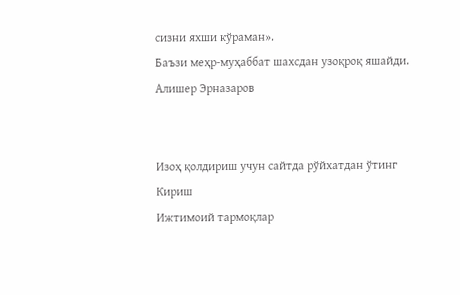сизни яхши кўраман».
Баъзи меҳр-муҳаббат шахсдан узоқроқ яшайди.
Алишер Эрназаров


Изоҳ қолдириш учун сайтда рўйхатдан ўтинг
Кириш
Ижтимоий тармоқлар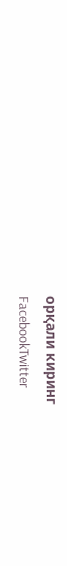орқали киринг
FacebookTwitter